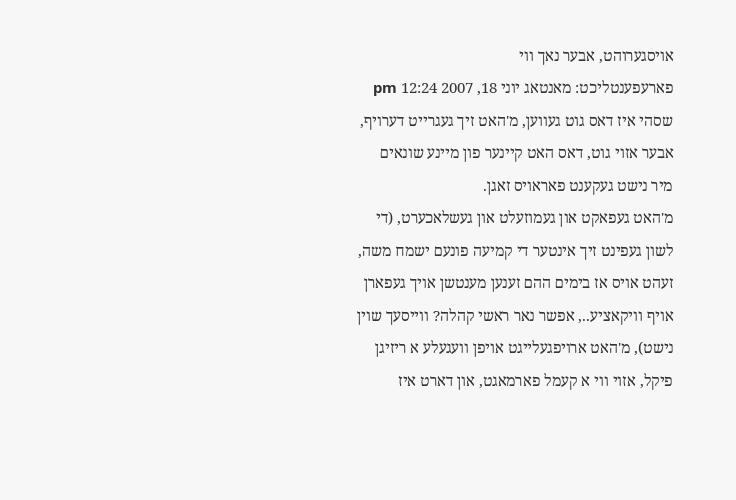אויסגערוהט, אבער נאך ווי
פארעפענטליכט: מאנטאג יוני 18, 2007 12:24 pm
שסהי איז דאס גוט געווען, מ'האט זיך געגרייט דערויף, אבער אזוי גוט, דאס האט קיינער פון מיינע שונאים מיר נישט געקענט פאראויס זאגן.
מ'האט געפאקט און געמוזעלט און געשלאכערט, (די לשון געפינט זיך אינטער די קמיעה פונעם ישמח משה, זעהט אויס אז בימים ההם זענען מענטשן אויך געפארן אויף וויקאציע.., אפשר נאר ראשי קהלה? ווייסעך שוין נישט), מ'האט ארויפגעלייגט אויפן וועגעלע א ריזיגן פיקל, אזוי ווי א קעמל פארמאגט, און דארט איז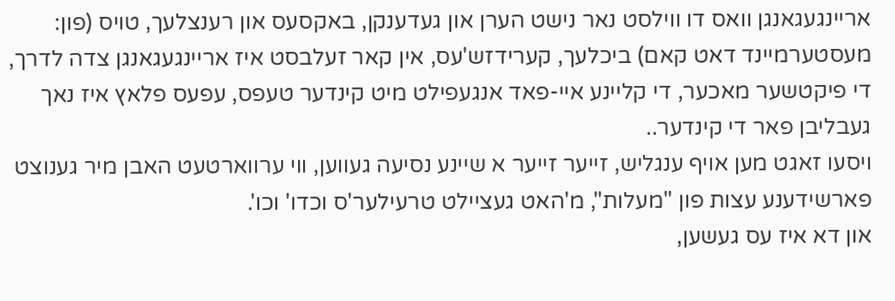אריינגעגאנגן וואס דו ווילסט נאר נישט הערן און געדענקן, באקסעס און רענצלעך, טויס (פון: מעסטערמיינד דאט קאם) ביכלעך, קערידזש'עס, אין קאר זעלבסט איז אריינגעגאנגן צדה לדרך, די פיקטשער מאכער, די קליינע איי-פאד אנגעפילט מיט קינדער טעפס, עפעס פלאץ איז נאך געבליבן פאר די קינדער..
ויסעו זאגט מען אויף ענגליש, זייער זייער א שיינע נסיעה געווען, ווי ערווארטעט האבן מיר גענוצט פארשידענע עצות פון "מעלות", מ'האט געציילט טרעילער'ס וכדו' וכו'.
און דא איז עס געשען,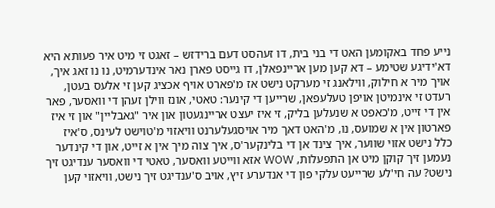נייע פחד באקומען האט די בני בית, דו זעהסט דעם ברידזש – זאגט זי מיט איר פעותא היא דא'ידיגע שטימע – דא קען מען אריינפאלן, דו גייסט פארן נאר אינדערמיט, נו נו זאג איך, אויך מיר א חילוק, ווילאנג זי מערקט נישט אז מ'פארט אויף אכציג קען זי אלעס בעטן, רעדט זי אינמיטן אויפן טעלעפאן, שרייען די קינער: טאטי, אונז ווילן זעהן די וואסער, פאר אין די זייט, מ'כאפט א שנעלען בליק, זי איז יעצט אריינגעטון און איר "גאבליין" און זי איז פארטון אין א שמועס, נו, מ'האט דאך מיר אויסגעלערנט וויאזוי מ'טוישט לעינס, ס'איז כלל נישט אזוי שווער, איך צינד אן די בלינקער'ס, איך צוה מיך אין א זייט, און די קינדער נעמען זיך קוקן מיט אן התפעלות, WOW אזא ווייטע וואסער, טאטי די וואסער ענדיגט זיך נישט? עה חי'לע שרייעט עלקי פון די אנדערע זיץ, אויב ס'ענדיגט זיך נישט, וויאזוי קען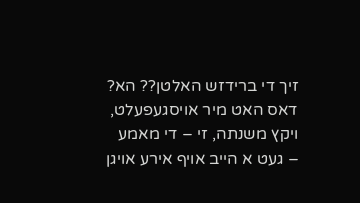זיך די ברידזש האלטן?? הא?
דאס האט מיר אויסגעפעלט, ויקץ משנתה, זי – די מאמע – געט א הייב אויף אירע אויגן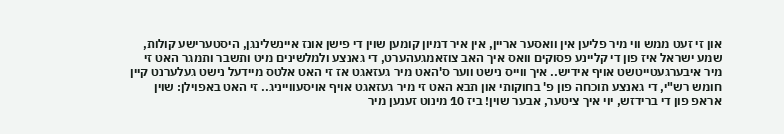און זי זעט ממש ווי מיר פליען אין וואסער אריין, אין איר דמיון קומען שוין די פישן אונז איינשלינגן, היסטערישע קולות, שמע ישראל איז פון די קליינע פסוקים וואס איך האב צוזאמגעהערט, די גאנצע ולמלשינים מיט ותשבר ותמגר האט זי מיר איבערגעטייטשט אויף אידיש.. איך ווייס נישט ווער ס'האט מיר געזאגט אז זי האט אלטס מיידעל נישט געלערנט קיין חומש רש"י, די גאנצע תוכחה פון פ' בחוקותי און תבא האט זי מיר געזאגט אויף אויסעווייניג.. זי האט באפוילן: שוין אראפ פון די ברידזש, יוי איך ציטער, אבער שוין! ביז 10 מינוט זענען מיר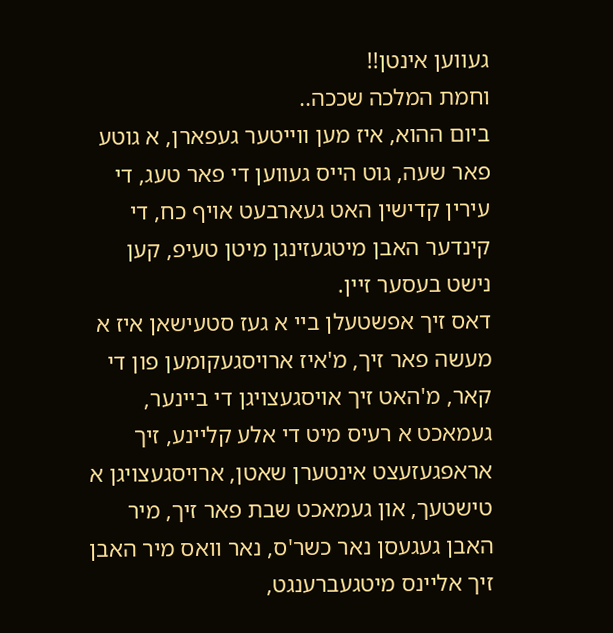געווען אינטן!!
וחמת המלכה שככה..
ביום ההוא, איז מען ווייטער געפארן, א גוטע פאר שעה, גוט הייס געווען די פאר טעג, די עירין קדישין האט געארבעט אויף כח, די קינדער האבן מיטגעזינגן מיטן טעיפ, קען נישט בעסער זיין.
דאס זיך אפשטעלן ביי א געז סטעישאן איז א מעשה פאר זיך, מ'איז ארויסגעקומען פון די קאר, מ'האט זיך אויסגעצויגן די ביינער, געמאכט א רעיס מיט די אלע קליינע, זיך אראפגעזעצט אינטערן שאטן, ארויסגעצויגן א טישטעך, און געמאכט שבת פאר זיך, מיר האבן געגעסן נאר כשר'ס, נאר וואס מיר האבן זיך אליינס מיטגעברענגט,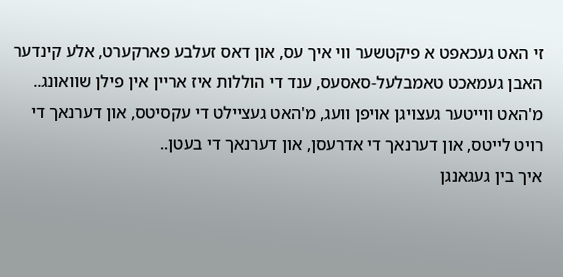זי האט געכאפט א פיקטשער ווי איך עס, און דאס זעלבע פארקערט, אלע קינדער האבן געמאכט טאמבלעל-סאסעס, ענד די הוללות איז אריין אין פילן שוואונג..
מ'האט ווייטער געצויגן אויפן וועג, מ'האט געציילט די עקסיטס, און דערנאך די רויט לייטס, און דערנאך די אדרעסן, און דערנאך די בעטן..
איך בין געגאנגן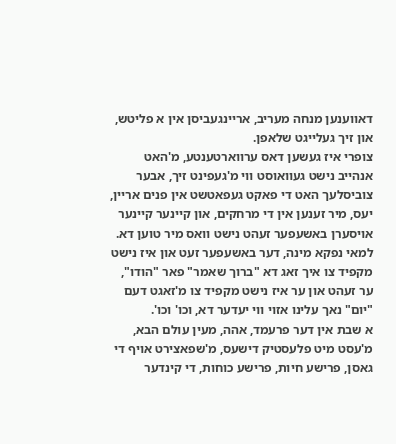דאווענען מנחה מעריב, אריינגעביסן אין א פליטש, און זיך געלייגט שלאפן.
צופרי איז געשען דאס ערווארטענטע, מ'האט אנהייב נישט געוואוסט ווי מ'געפינט זיך, אבער צוביסלעך האט די פאקט געפאטשט אין פנים אריין, יעס, מיר זענען אין די מרחקים, און קיינער קיינער אויסערן באשעפער זעהט נישט וואס מיר טוען דא.
למאי נפקא מינה, דער באשעפער זעט און איז נישט מקפיד צו איך זאג דא "ברוך שאמר" פאר "הודו", ער זעהט און ער איז נישט מקפיד צו מ'זאגט דעם "יום" נאך עלינו אזוי ווי יעדער דא, וכו' וכו'.
א שבת אין דער פרעמד, אהה, מעין עולם הבא, מ'עסט מיט פלעסטיק דישעס, מ'שפאצירט אויף די גאסן, פרישע חיות, פרישע כוחות, די קינדער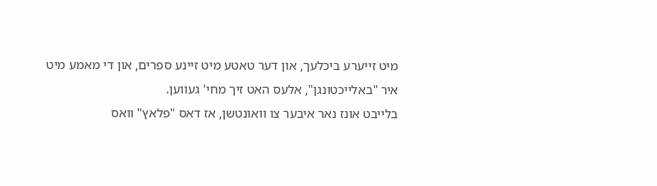מיט זייערע ביכלעך, און דער טאטע מיט זיינע ספרים, און די מאמע מיט איר "באלייכטונגן", אלעס האט זיך מחי' געווען.
בלייבט אונז נאר איבער צו וואונטשן, אז דאס "פלאץ" וואס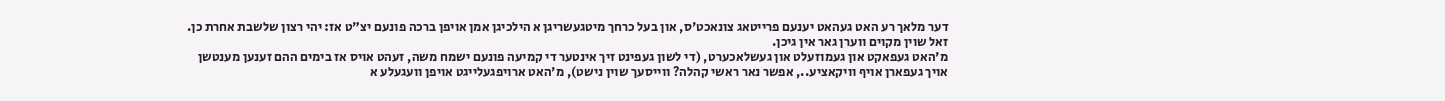דער מלאך רע האט געהאט יענעם פרייטאג צונאכט'ס, און בעל כרחך מיטגעשריגן א הילכיגן אמן אויפן ברכה פונעם יצ"ט אז: יהי רצון שלשבת אחרת כן. זאל שוין מקוים ווערן גאר אין גיכן.
מ'האט געפאקט און געמוזעלט און געשלאכערט, (די לשון געפינט זיך אינטער די קמיעה פונעם ישמח משה, זעהט אויס אז בימים ההם זענען מענטשן אויך געפארן אויף וויקאציע.., אפשר נאר ראשי קהלה? ווייסעך שוין נישט), מ'האט ארויפגעלייגט אויפן וועגעלע א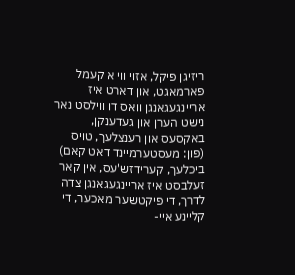ריזיגן פיקל, אזוי ווי א קעמל פארמאגט, און דארט איז אריינגעגאנגן וואס דו ווילסט נאר נישט הערן און געדענקן, באקסעס און רענצלעך, טויס (פון: מעסטערמיינד דאט קאם) ביכלעך, קערידזש'עס, אין קאר זעלבסט איז אריינגעגאנגן צדה לדרך, די פיקטשער מאכער, די קליינע איי-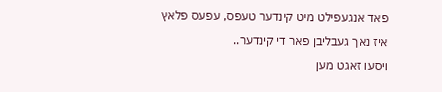פאד אנגעפילט מיט קינדער טעפס, עפעס פלאץ איז נאך געבליבן פאר די קינדער..
ויסעו זאגט מען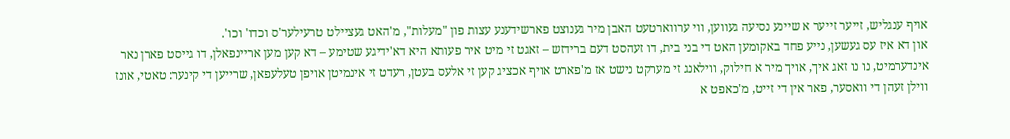אויף ענגליש, זייער זייער א שיינע נסיעה געווען, ווי ערווארטעט האבן מיר גענוצט פארשידענע עצות פון "מעלות", מ'האט געציילט טרעילער'ס וכדו' וכו'.
און דא איז עס געשען, נייע פחד באקומען האט די בני בית, דו זעהסט דעם ברידזש – זאגט זי מיט איר פעותא היא דא'ידיגע שטימע – דא קען מען אריינפאלן, דו גייסט פארן נאר אינדערמיט, נו נו זאג איך, אויך מיר א חילוק, ווילאנג זי מערקט נישט אז מ'פארט אויף אכציג קען זי אלעס בעטן, רעדט זי אינמיטן אויפן טעלעפאן, שרייען די קינער: טאטי, אונז ווילן זעהן די וואסער, פאר אין די זייט, מ'כאפט א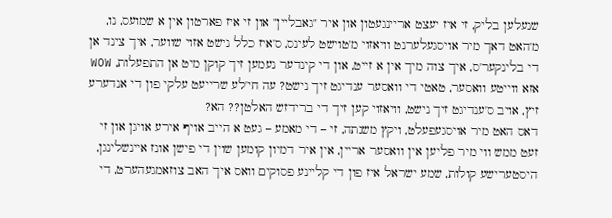שנעלען בליק, זי איז יעצט אריינגעטון און איר "גאבליין" און זי איז פארטון אין א שמועס, נו, מ'האט דאך מיר אויסגעלערנט וויאזוי מ'טוישט לעינס, ס'איז כלל נישט אזוי שווער, איך צינד אן די בלינקער'ס, איך צוה מיך אין א זייט, און די קינדער נעמען זיך קוקן מיט אן התפעלות, WOW אזא ווייטע וואסער, טאטי די וואסער ענדיגט זיך נישט? עה חי'לע שרייעט עלקי פון די אנדערע זיץ, אויב ס'ענדיגט זיך נישט, וויאזוי קען זיך די ברידזש האלטן?? הא?
דאס האט מיר אויסגעפעלט, ויקץ משנתה, זי – די מאמע – געט א הייב אויף אירע אויגן און זי זעט ממש ווי מיר פליען אין וואסער אריין, אין איר דמיון קומען שוין די פישן אונז איינשלינגן, היסטערישע קולות, שמע ישראל איז פון די קליינע פסוקים וואס איך האב צוזאמגעהערט, די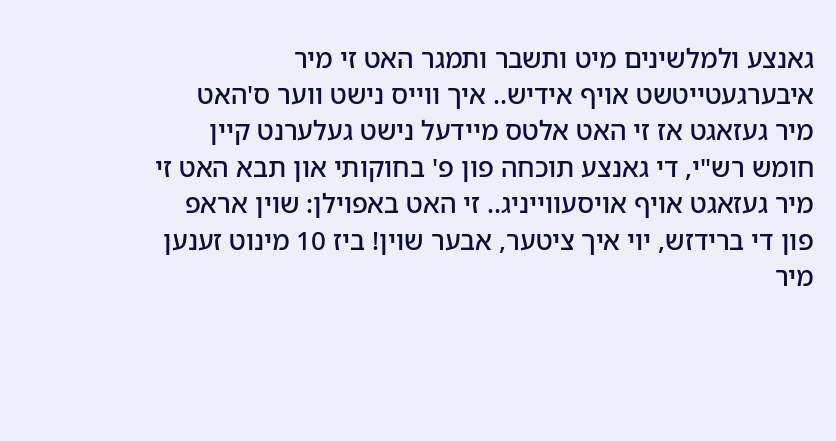גאנצע ולמלשינים מיט ותשבר ותמגר האט זי מיר איבערגעטייטשט אויף אידיש.. איך ווייס נישט ווער ס'האט מיר געזאגט אז זי האט אלטס מיידעל נישט געלערנט קיין חומש רש"י, די גאנצע תוכחה פון פ' בחוקותי און תבא האט זי מיר געזאגט אויף אויסעווייניג.. זי האט באפוילן: שוין אראפ פון די ברידזש, יוי איך ציטער, אבער שוין! ביז 10 מינוט זענען מיר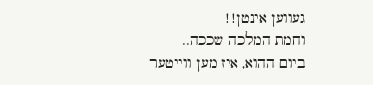געווען אינטן!!
וחמת המלכה שככה..
ביום ההוא, איז מען ווייטער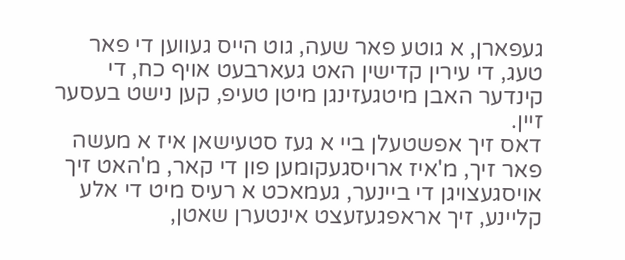געפארן, א גוטע פאר שעה, גוט הייס געווען די פאר טעג, די עירין קדישין האט געארבעט אויף כח, די קינדער האבן מיטגעזינגן מיטן טעיפ, קען נישט בעסער זיין.
דאס זיך אפשטעלן ביי א געז סטעישאן איז א מעשה פאר זיך, מ'איז ארויסגעקומען פון די קאר, מ'האט זיך אויסגעצויגן די ביינער, געמאכט א רעיס מיט די אלע קליינע, זיך אראפגעזעצט אינטערן שאטן,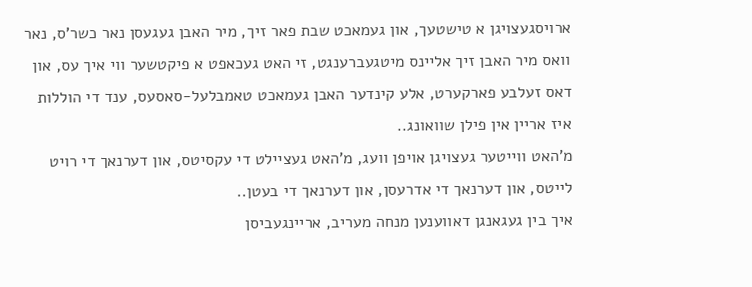ארויסגעצויגן א טישטעך, און געמאכט שבת פאר זיך, מיר האבן געגעסן נאר כשר'ס, נאר וואס מיר האבן זיך אליינס מיטגעברענגט, זי האט געכאפט א פיקטשער ווי איך עס, און דאס זעלבע פארקערט, אלע קינדער האבן געמאכט טאמבלעל-סאסעס, ענד די הוללות איז אריין אין פילן שוואונג..
מ'האט ווייטער געצויגן אויפן וועג, מ'האט געציילט די עקסיטס, און דערנאך די רויט לייטס, און דערנאך די אדרעסן, און דערנאך די בעטן..
איך בין געגאנגן דאווענען מנחה מעריב, אריינגעביסן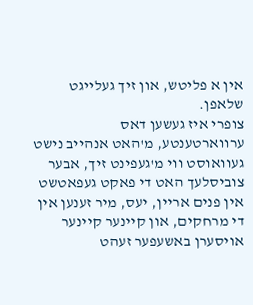אין א פליטש, און זיך געלייגט שלאפן.
צופרי איז געשען דאס ערווארטענטע, מ'האט אנהייב נישט געוואוסט ווי מ'געפינט זיך, אבער צוביסלעך האט די פאקט געפאטשט אין פנים אריין, יעס, מיר זענען אין די מרחקים, און קיינער קיינער אויסערן באשעפער זעהט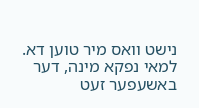נישט וואס מיר טוען דא.
למאי נפקא מינה, דער באשעפער זעט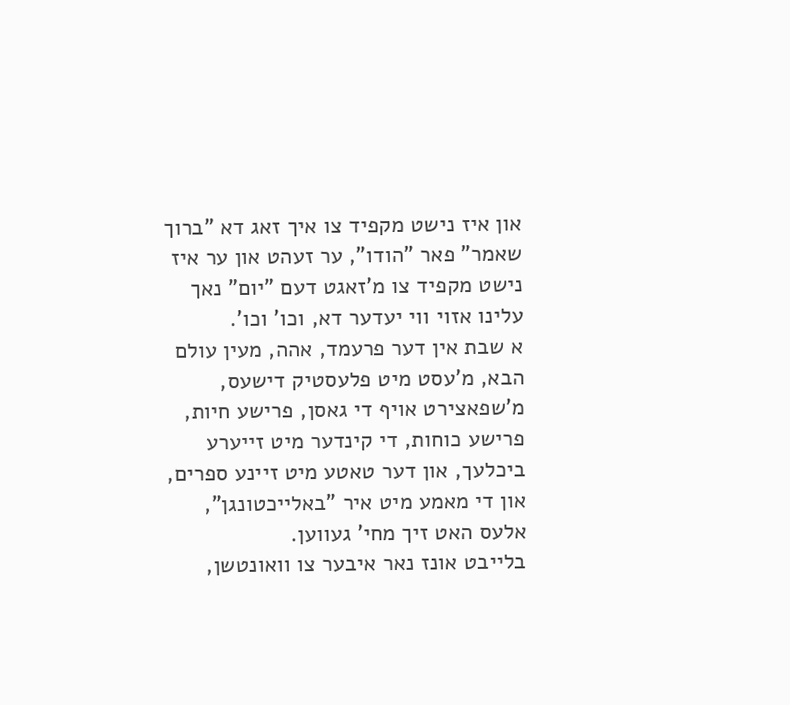און איז נישט מקפיד צו איך זאג דא "ברוך שאמר" פאר "הודו", ער זעהט און ער איז נישט מקפיד צו מ'זאגט דעם "יום" נאך עלינו אזוי ווי יעדער דא, וכו' וכו'.
א שבת אין דער פרעמד, אהה, מעין עולם הבא, מ'עסט מיט פלעסטיק דישעס, מ'שפאצירט אויף די גאסן, פרישע חיות, פרישע כוחות, די קינדער מיט זייערע ביכלעך, און דער טאטע מיט זיינע ספרים, און די מאמע מיט איר "באלייכטונגן", אלעס האט זיך מחי' געווען.
בלייבט אונז נאר איבער צו וואונטשן,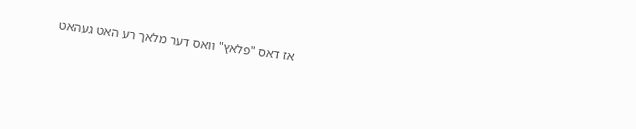אז דאס "פלאץ" וואס דער מלאך רע האט געהאט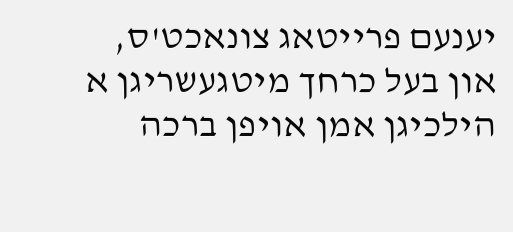יענעם פרייטאג צונאכט'ס, און בעל כרחך מיטגעשריגן א הילכיגן אמן אויפן ברכה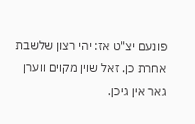פונעם יצ"ט אז: יהי רצון שלשבת אחרת כן. זאל שוין מקוים ווערן גאר אין גיכן.